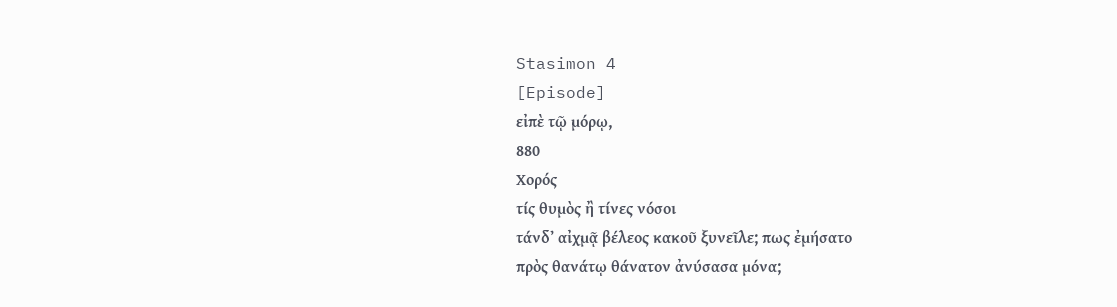Stasimon 4
[Episode]
εἰπὲ τῷ μόρῳ,
880
Χορός
τίς θυμὸς ἢ τίνες νόσοι
τάνδʼ αἰχμᾷ βέλεος κακοῦ ξυνεῖλε; πως ἐμήσατο
πρὸς θανάτῳ θάνατον ἀνύσασα μόνα;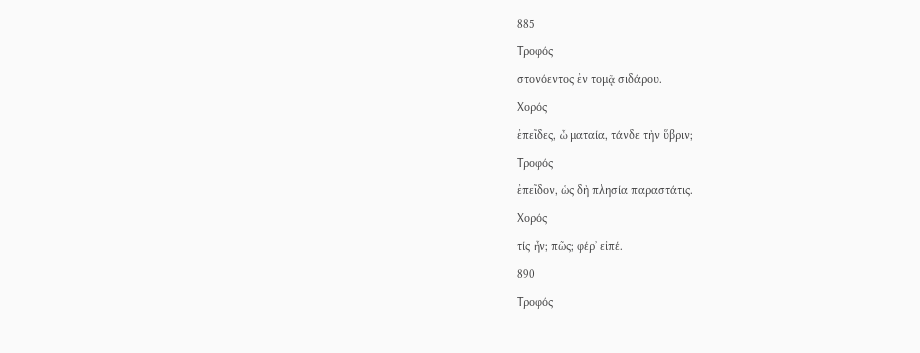885
Τροφός
στονόεντος ἐν τομᾷ σιδάρου.
Χορός
ἐπεῖδες, ὦ ματαία, τάνδε τὴν ὕβριν;
Τροφός
ἐπεῖδον, ὡς δὴ πλησία παραστάτις.
Χορός
τίς ἦν; πῶς; φέρʼ εἰπέ.
890
Τροφός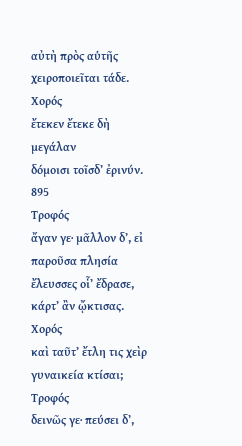αὐτὴ πρὸς αὑτῆς χειροποιεῖται τάδε.
Χορός
ἔτεκεν ἔτεκε δὴ μεγάλαν
δόμοισι τοῖσδʼ ἐρινύν.
895
Τροφός
ἄγαν γε· μᾶλλον δʼ, εἰ παροῦσα πλησία
ἔλευσσες οἷʼ ἔδρασε, κάρτʼ ἂν ᾤκτισας.
Χορός
καὶ ταῦτʼ ἔτλη τις χεὶρ γυναικεία κτίσαι;
Τροφός
δεινῶς γε· πεύσει δʼ,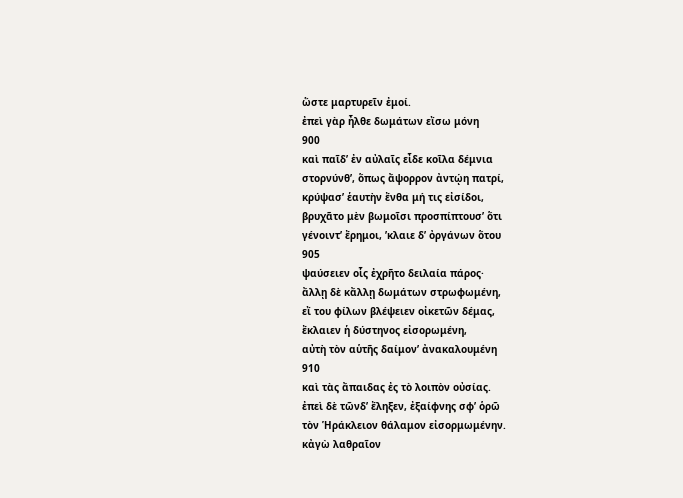ὥστε μαρτυρεῖν ἐμοί.
ἐπεὶ γὰρ ἦλθε δωμάτων εἴσω μόνη
900
καὶ παῖδʼ ἐν αὐλαῖς εἶδε κοῖλα δέμνια
στορνύνθʼ, ὅπως ἄψορρον ἀντῴη πατρί,
κρύψασʼ ἑαυτὴν ἔνθα μή τις εἰσίδοι,
βρυχᾶτο μὲν βωμοῖσι προσπίπτουσʼ ὅτι
γένοιντʼ ἔρημοι, ʼκλαιε δʼ ὀργάνων ὅτου
905
ψαύσειεν οἷς ἐχρῆτο δειλαία πάρος·
ἄλλῃ δὲ κἄλλῃ δωμάτων στρωφωμένη,
εἴ του φίλων βλέψειεν οἰκετῶν δέμας,
ἔκλαιεν ἡ δύστηνος εἰσορωμένη,
αὐτὴ τὸν αὑτῆς δαίμονʼ ἀνακαλουμένη
910
καὶ τὰς ἄπαιδας ἐς τὸ λοιπὸν οὐσίας.
ἐπεὶ δὲ τῶνδʼ ἔληξεν, ἐξαίφνης σφʼ ὁρῶ
τὸν Ἡράκλειον θάλαμον εἰσορμωμένην.
κἀγὼ λαθραῖον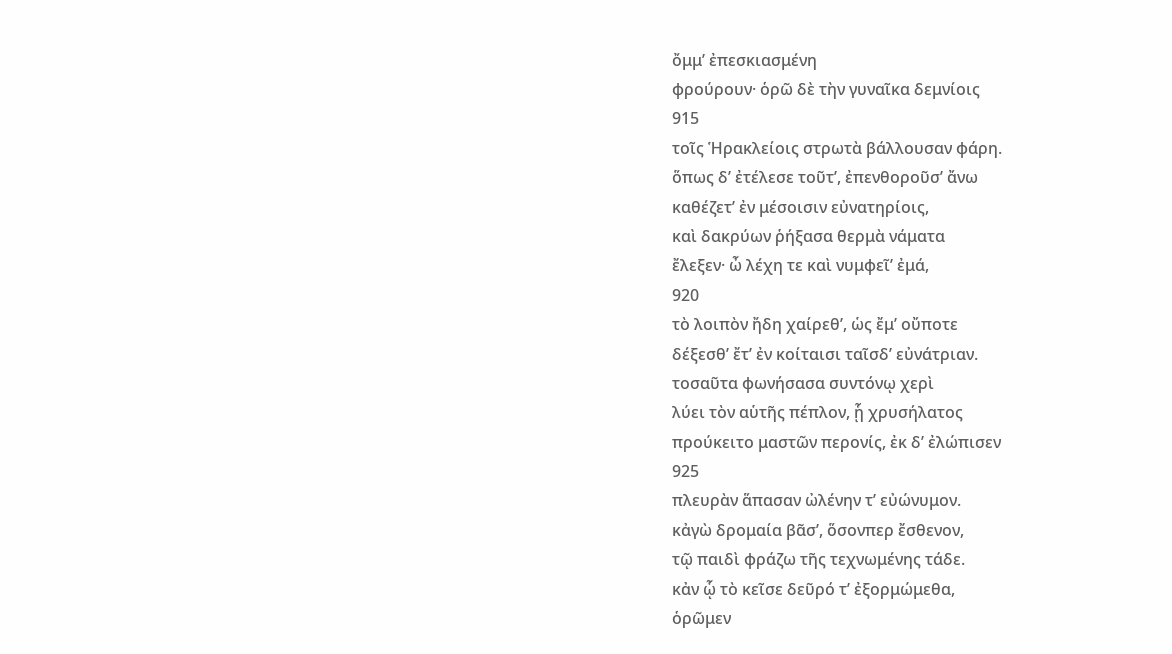ὄμμʼ ἐπεσκιασμένη
φρούρουν· ὁρῶ δὲ τὴν γυναῖκα δεμνίοις
915
τοῖς Ἡρακλείοις στρωτὰ βάλλουσαν φάρη.
ὅπως δʼ ἐτέλεσε τοῦτʼ, ἐπενθοροῦσʼ ἄνω
καθέζετʼ ἐν μέσοισιν εὐνατηρίοις,
καὶ δακρύων ῥήξασα θερμὰ νάματα
ἔλεξεν· ὦ λέχη τε καὶ νυμφεῖʼ ἐμά,
920
τὸ λοιπὸν ἤδη χαίρεθʼ, ὡς ἔμʼ οὔποτε
δέξεσθʼ ἔτʼ ἐν κοίταισι ταῖσδʼ εὐνάτριαν.
τοσαῦτα φωνήσασα συντόνῳ χερὶ
λύει τὸν αὑτῆς πέπλον, ᾗ χρυσήλατος
προύκειτο μαστῶν περονίς, ἐκ δʼ ἐλώπισεν
925
πλευρὰν ἅπασαν ὠλένην τʼ εὐώνυμον.
κἀγὼ δρομαία βᾶσʼ, ὅσονπερ ἔσθενον,
τῷ παιδὶ φράζω τῆς τεχνωμένης τάδε.
κἀν ᾧ τὸ κεῖσε δεῦρό τʼ ἐξορμώμεθα,
ὁρῶμεν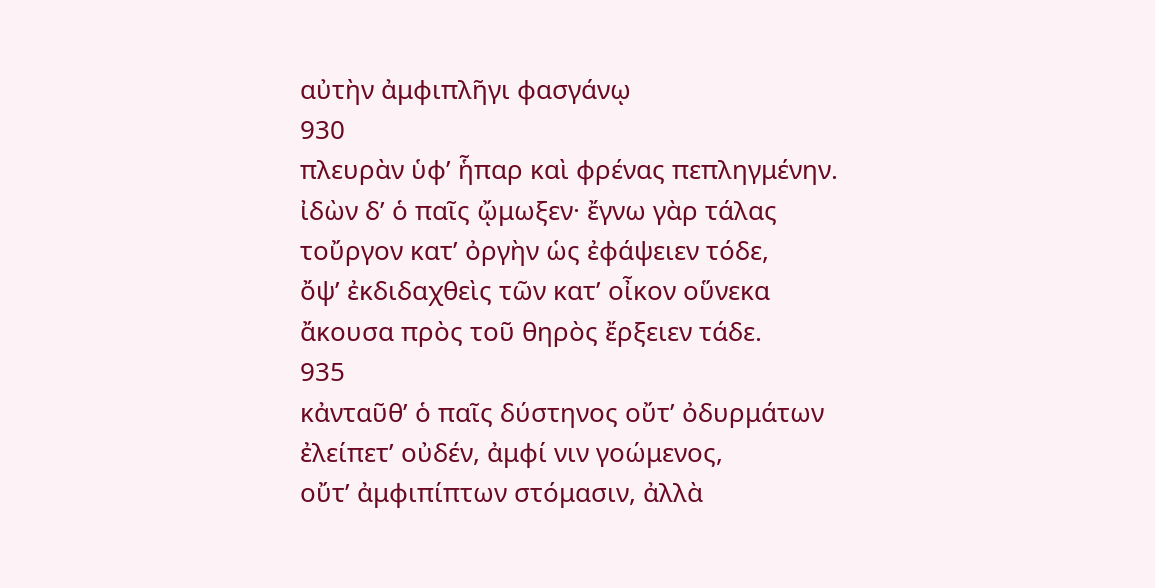αὐτὴν ἀμφιπλῆγι φασγάνῳ
930
πλευρὰν ὑφʼ ἧπαρ καὶ φρένας πεπληγμένην.
ἰδὼν δʼ ὁ παῖς ᾤμωξεν· ἔγνω γὰρ τάλας
τοὔργον κατʼ ὀργὴν ὡς ἐφάψειεν τόδε,
ὄψʼ ἐκδιδαχθεὶς τῶν κατʼ οἶκον οὕνεκα
ἄκουσα πρὸς τοῦ θηρὸς ἔρξειεν τάδε.
935
κἀνταῦθʼ ὁ παῖς δύστηνος οὔτʼ ὀδυρμάτων
ἐλείπετʼ οὐδέν, ἀμφί νιν γοώμενος,
οὔτʼ ἀμφιπίπτων στόμασιν, ἀλλὰ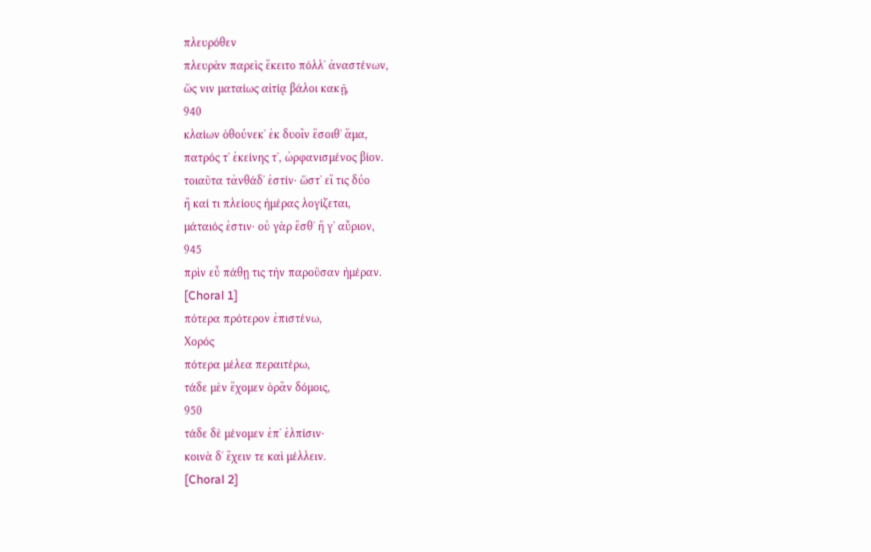πλευρόθεν
πλευρὰν παρεὶς ἔκειτο πόλλʼ ἀναστένων,
ὥς νιν ματαίως αἰτίᾳ βάλοι κακῇ,
940
κλαίων ὁθούνεκʼ ἐκ δυοῖν ἔσοιθʼ ἅμα,
πατρός τʼ ἐκείνης τʼ, ὠρφανισμένος βίον.
τοιαῦτα τἀνθάδʼ ἐστίν· ὥστʼ εἴ τις δύο
ἢ καί τι πλείους ἡμέρας λογίζεται,
μάταιός ἐστιν· οὐ γὰρ ἔσθʼ ἥ γʼ αὔριον,
945
πρὶν εὖ πάθῃ τις τὴν παροῦσαν ἡμέραν.
[Choral 1]
πότερα πρότερον ἐπιστένω,
Χορός
πότερα μέλεα περαιτέρω,
τάδε μὲν ἔχομεν ὁρᾶν δόμοις,
950
τάδε δὲ μένομεν ἐπʼ ἐλπίσιν·
κοινὰ δʼ ἔχειν τε καὶ μέλλειν.
[Choral 2]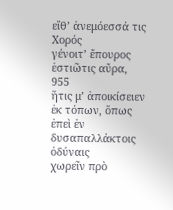εἴθʼ ἀνεμόεσσά τις
Χορός
γένοιτʼ ἔπουρος ἑστιῶτις αὔρα,
955
ἥτις μʼ ἀποικίσειεν ἐκ τόπων, ὅπως
ἐπεὶ ἐν δυσαπαλλάκτοις ὀδύναις
χωρεῖν πρὸ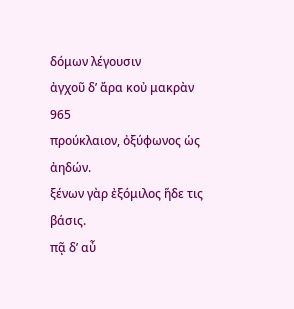δόμων λέγουσιν
ἀγχοῦ δʼ ἄρα κοὐ μακρὰν
965
προύκλαιον, ὀξύφωνος ὡς ἀηδών.
ξένων γὰρ ἐξόμιλος ἥδε τις βάσις.
πᾷ δʼ αὖ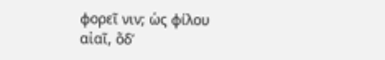φορεῖ νιν; ὡς φίλου
αἰαῖ, ὅδʼ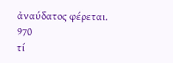ἀναύδατος φέρεται.
970
τί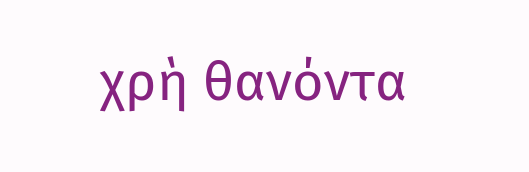χρὴ θανόντα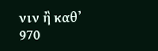νιν ἢ καθʼ
970